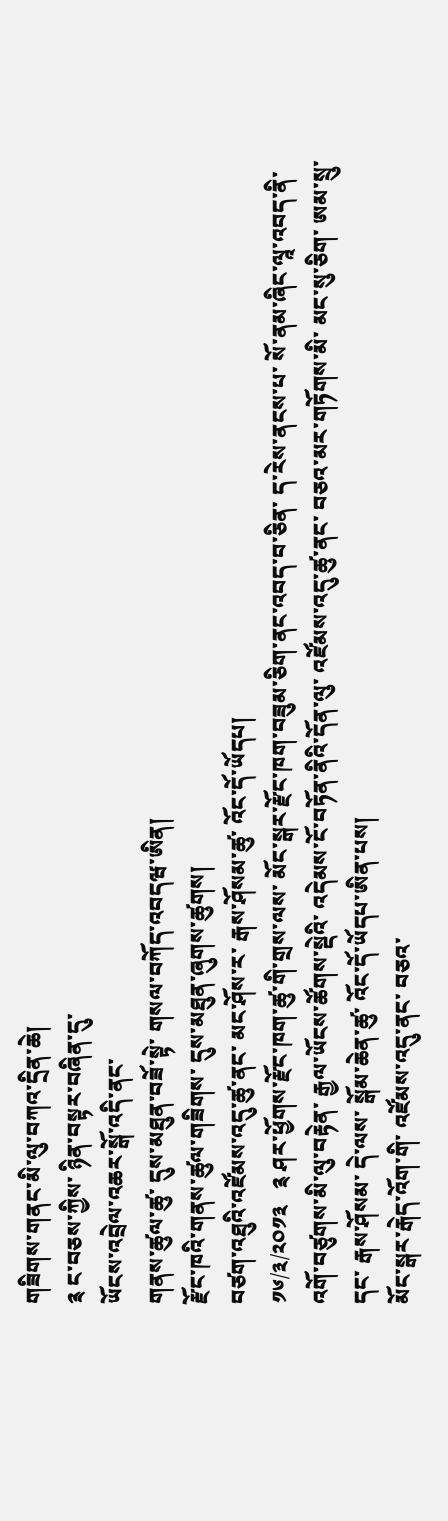གཟིགས་གནང་མི་ལུ་བཀའ་དྲིན་ཆེ།
༉ ང་བཅས་ཀྱིས་ ཉིན་བསྟར་བཞིན་དུ་
ཡོངས་འབྲེལ་འཆར་སྒོ་འདི་ནང་
གནས་ཚུལ་ཚུ་ དུས་མཐུན་བཟོ་སྟེ་ གསལ་བཀོད་འབདཝ་ཨིན།
རྫོང་ཁའི་གནས་ཚུལ་གཟིགས་ དུས་མཐུན་ཞུགས་ཚུགས།
བཙག་འཐུའི་འཛོམས་འདུ་ཚུ་ནང་ མང་ཤོས་ར་ རྒས་ཤོསམ་ཚུ་ འོང་དོ་ཡོདཔ།
༡༦/༣/༢༠༡༣   ༉ ཤར་ཕྱོགས་རྫོང་ཁག་ཚུ་གི་གྲས་ལས་ མོང་སྒར་རྫོང་ཁག་བཟུམ་ཅིག་ནང་འབད་བ་ཅིན་ ད་རེས་ནངས་པ་ སོ་ནམ་ཞིང་ལཱ་འབད་ནི་ འགོ་བཙུགས་མི་ལུ་བརྟེན་ རྒྱལ་ཡོངས་ཚོགས་སྡེའི་ འདེམས་ངོ་བཏོན་ནིའི་དོན་ལུ་ འཛོམས་འདུ་ཚུ་ནང་ བཅའ་མར་གཏོགས་མི་ མང་སུ་ཅིག་ ཨམ་སྲུ་དང་ རྒས་ཤོསམ་ དེ་ལས་ སྒོམ་ཆེན་ཚུ་ འོང་དོ་ཡོདཔ་ཨིན་པས།
མོང་སྒར་རྒེད་འོག་གི་ འཛོམས་འདུ་ནང་ བཅའ་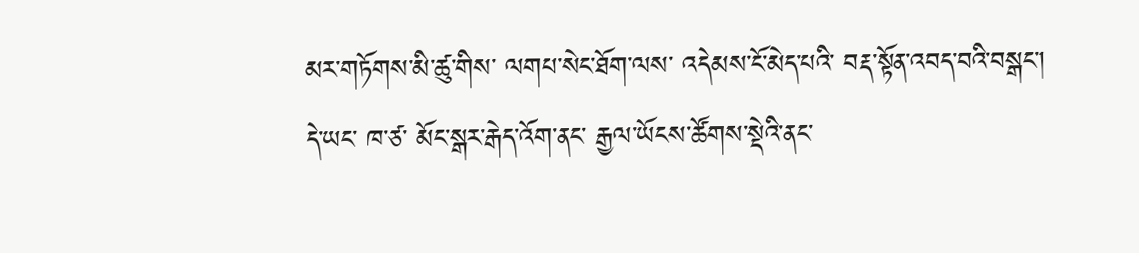མར་གཏོགས་མི་ཚུ་གིས་ ལགཔ་སེང་ཐོག་ལས་ འདེམས་ངོ་མེད་པའི་ བརྡ་སྟོན་འབད་བའི་བསྒང་།
དེ་ཡང་ ཁ་ཙ་ མོང་སྒར་རྒེད་འོག་ནང་ རྒྱལ་ཡོངས་ཚོགས་སྡེའི་ནང་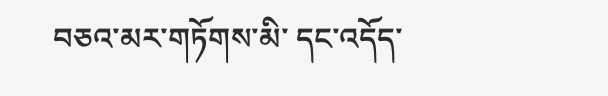བཅའ་མར་གཏོགས་མི་ དང་འདོད་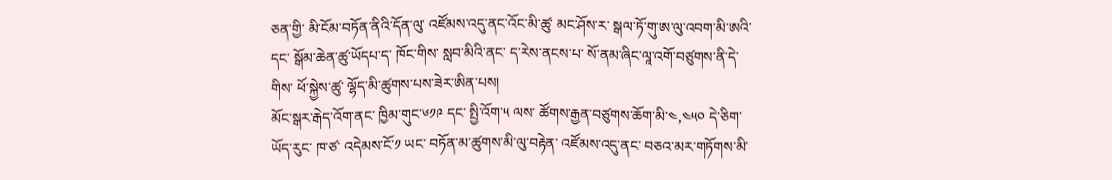ཅན་གྱི་ མི་ངོམ་བཏོན་ནིའི་དོན་ལུ་ འཛོམས་འདུ་ནང་འོང་མི་ཚུ་ མང་ཤོས་ར་ སྒལ་ཏོ་གུ་ཨ་ལུ་འབག་མི་ཨའི་དང་ སྒོམ་ཆེན་ཚུ་ཡོདཔ་ད་ ཁོང་གིས་ སླབ་མིའི་ནང་ ད་རེས་ནངས་པ་ སོ་ནམ་ཞིང་ལཱ་འགོ་བཙུགས་ནི་དེ་གིས་ ཕོ་སྐྱེས་ཚུ་ ལྷོད་མི་ཚུགས་པས་ཟེར་ཨིན་པས།
མོང་སྒར་རྒེད་འོག་ནང་ ཁྱིམ་གུང་༦༡༩ དང་ སྤྱི་འོག་༥ ལས་ ཚོགས་རྒྱན་བཙུགས་ཆོག་མི་༤,༤༥༠ དེ་ཅིག་ཡོད་རུང་ ཁ་ཙ་ འདེམས་ངོ་༡ ཡང་ བཏོན་མ་ཚུགས་མི་ལུ་བརྟེན་ འཛོམས་འདུ་ནང་ བཅའ་མར་གཏོགས་མི་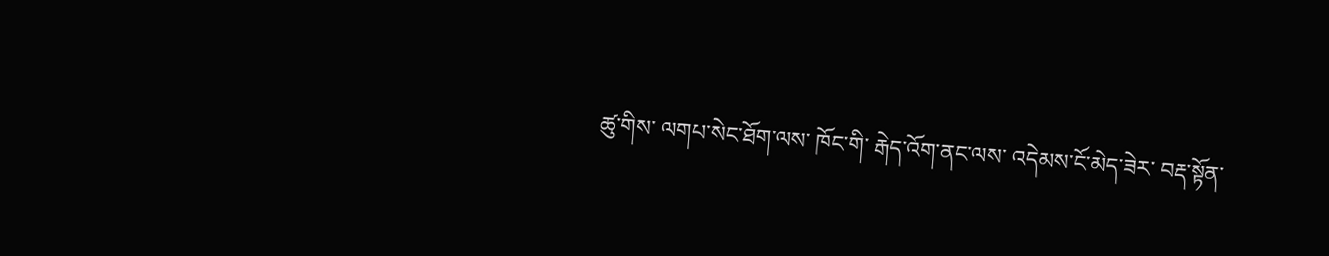ཚུ་གིས་ ལགཔ་སེང་ཐོག་ལས་ ཁོང་གི་ རྒེད་འོག་ནང་ལས་ འདེམས་ངོ་མེད་ཟེར་ བརྡ་སྟོན་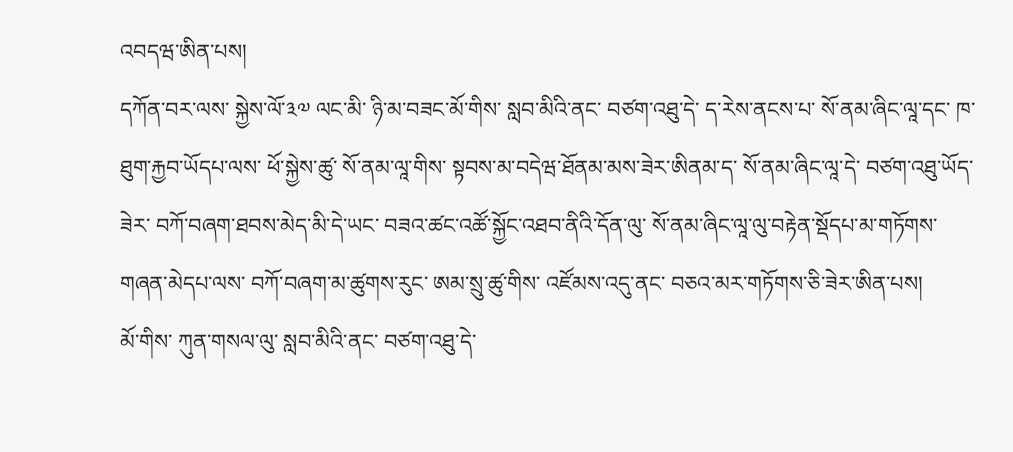འབདཝ་ཨིན་པས།
དཀོན་བར་ལས་ སྐྱེས་ལོ་༣༧ ལང་མི་ ཉི་མ་བཟང་མོ་གིས་ སླབ་མིའི་ནང་ བཙག་འཐུ་དེ་ ད་རེས་ནངས་པ་ སོ་ནམ་ཞིང་ལཱ་དང་ ཁ་ཐུག་རྐྱབ་ཡོདཔ་ལས་ ཕོ་སྐྱེས་ཚུ་ སོ་ནམ་ལཱ་གིས་ སྟབས་མ་བདེཝ་ཐོནམ་མས་ཟེར་ཨིནམ་ད་ སོ་ནམ་ཞིང་ལཱ་དེ་ བཙག་འཐུ་ཡོད་ཟེར་ བཀོ་བཞག་ཐབས་མེད་མི་དེ་ཡང་ བཟའ་ཚང་འཚོ་སྐྱོང་འཐབ་ནིའི་དོན་ལུ་ སོ་ནམ་ཞིང་ལཱ་ལུ་བརྟེན་སྡོདཔ་མ་གཏོགས་ གཞན་མེདཔ་ལས་ བཀོ་བཞག་མ་ཚུགས་རུང་ ཨམ་སྲུ་ཚུ་གིས་ འཛོམས་འདུ་ནང་ བཅའ་མར་གཏོགས་ཅི་ཟེར་ཨིན་པས།
མོ་གིས་ ཀུན་གསལ་ལུ་ སླབ་མིའི་ནང་ བཙག་འཐུ་དེ་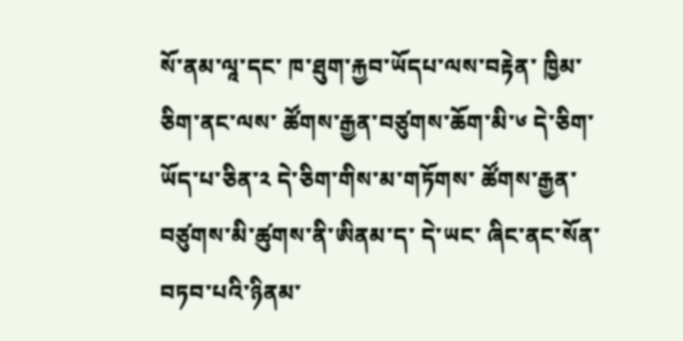སོ་ནམ་ལཱ་དང་ ཁ་ཐུག་རྐྱབ་ཡོདཔ་ལས་བརྟེན་ ཁྱིམ་ཅིག་ནང་ལས་ ཚོགས་རྒྱན་བཙུགས་ཆོག་མི་༦ དེ་ཅིག་ཡོད་པ་ཅིན་༢ དེ་ཅིག་གིས་མ་གཏོགས་ ཚོགས་རྒྱན་བཙུགས་མི་ཚུགས་ནི་ཨིནམ་ད་ དེ་ཡང་ ཞིང་ནང་སོན་བཏབ་པའི་ཉིནམ་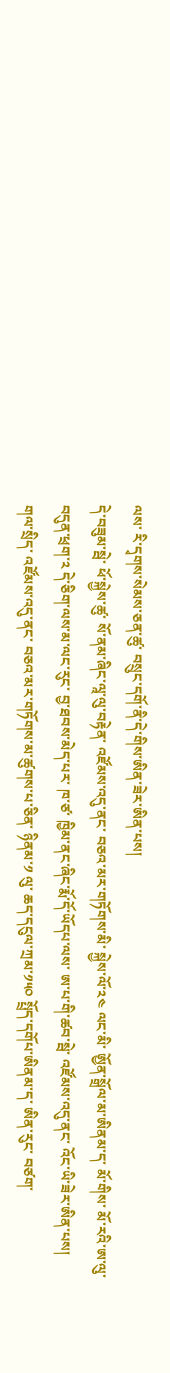ལས་ རི་དྭགས་སེམས་ཅན་ཚུ་ བསྲུང་དགོ་ནི་དེ་གིས་ཨིན་ཟེར་ཨིན་པས།
དེ་བཟུམ་སྦེ་ ཕོ་སྐྱེས་ཚུ་ སོ་ནམ་ཞིང་ལཱ་ལུ་བརྟེན་ འཛོམས་འདུ་ནང་ བཅའ་མར་གཏོགས་མི་ སྐྱེས་ལོ་༢༤ ལང་མི་ ཨྱོན་སྒྲོལ་མ་ཨིནམ་ད་ མོ་གིས་ མོ་རའི་ཨ་ལུ་ བདུན་ཕྲག་༢ དེ་ཅིག་ལས་མ་ལང་རུང་ བྱ་ཐབས་མེད་པར་ ཁ་ཙ་ ཁྱིམ་ནང་ཞིང་རྨོ་དོ་ཡོདཔ་ལས་ ཨ་པ་གི་ཚབ་སྦེ་ འཛོམས་འདུ་ནང་ འོང་ཡི་ཟེར་ཨིན་པས།
གལ་སྲིད་ འཛོམས་འདུ་ནང་ བཅའ་མར་གཏོགས་མ་ཚུགས་པ་ཅིན་ ཉིནམ་༡ ལུ་ ཆད་དངུལ་ཀྲམ་༡༥༠ སྤྲོད་དགོཔ་ཨིནམ་ད་ ཨིན་རུང་ བཙག་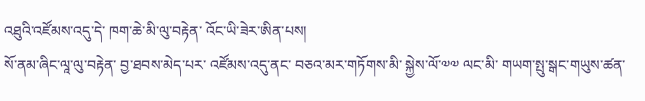འཐུའི་འཛོམས་འདུ་དེ་ ཁག་ཆེ་མི་ལུ་བརྟེན་ འོང་ཡི་ཟེར་ཨིན་པས།
སོ་ནམ་ཞིང་ལཱ་ལུ་བརྟེན་ བྱ་ཐབས་མེད་པར་ འཛོམས་འདུ་ནང་ བཅའ་མར་གཏོགས་མི་ སྐྱེས་ལོ་༧༧ ལང་མི་ གཡག་སྤུ་སྒང་གཡུས་ཚན་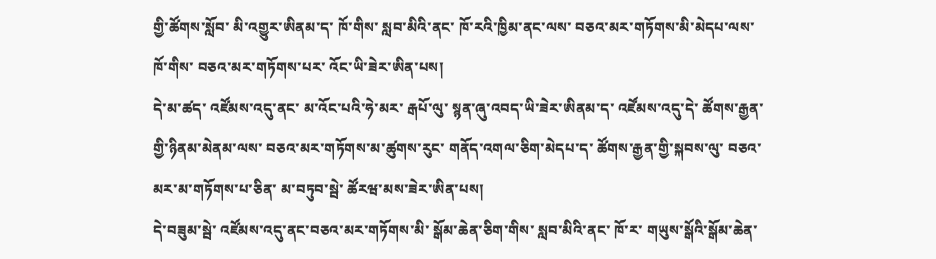གྱི་ཚོགས་སློབ་ མི་འགྱུར་ཨིནམ་ད་ ཁོ་གིས་ སླབ་མིའི་ནང་ ཁོ་རའི་ཁྱིམ་ནང་ལས་ བཅའ་མར་གཏོགས་མི་མེདཔ་ལས་ ཁོ་གིས་ བཅའ་མར་གཏོགས་པར་ འོང་ཡི་ཟེར་ཨིན་པས།
དེ་མ་ཚད་ འཛོམས་འདུ་ནང་ མ་འོང་པའི་ཧེ་མར་ རྒཔོ་ལུ་ སྙན་ཞུ་འབད་ཡི་ཟེར་ཨིནམ་ད་ འཛོམས་འདུ་དེ་ ཚོགས་རྒྱན་གྱི་ཉིནམ་མེནམ་ལས་ བཅའ་མར་གཏོགས་མ་ཚུགས་རུང་ གནོད་འགལ་ཅིག་མེདཔ་ད་ ཚོགས་རྒྱན་གྱི་སྐབས་ལུ་ བཅའ་མར་མ་གཏོགས་པ་ཅིན་ མ་བཏུབ་སྦེ་ ཚོརཝ་མས་ཟེར་ཨིན་པས།
དེ་བཟུམ་སྦེ་ འཛོམས་འདུ་ནང་བཅའ་མར་གཏོགས་མི་ སྒོམ་ཆེན་ཅིག་གིས་ སླབ་མིའི་ནང་ ཁོ་ར་ གཡུས་སྒོའི་སྒོམ་ཆེན་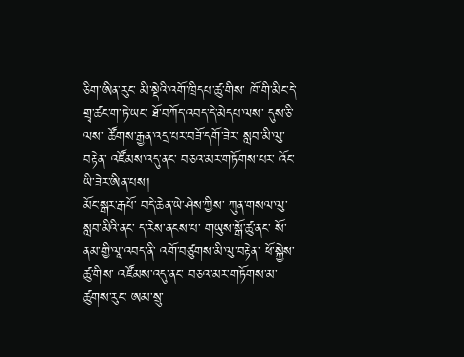ཅིག་ཨིན་རུང་ མི་སྡེའི་འགོ་ཁྲིདཔ་ཚུ་གིས་ ཁོ་གི་མིང་དེ་ གྲྭ་ཚང་ག་ཏེ་ཡང་ ཐོ་བཀོད་འབད་དེ་མེདཔ་ལས་ དུས་ཅི་ལས་ ཚོགས་རྒྱན་འདྲ་པར་བཟོ་དགོ་ཟེར་ སླབ་མི་ལུ་བརྟེན་ འཛོམས་འདུ་ནང་ བཅའ་མར་གཏོགས་པར་ འོང་ཡི་ཟེར་ཨིན་པས།
མོང་སྒར་རྒཔོ་ བདེ་ཆེན་ཡེ་ཤེས་ཀྱིས་ ཀུན་གསལ་ལུ་ སླབ་མིའི་ནང་ ད་རེས་ནངས་པ་ གཡུས་སྒོ་ཚུ་ནང་ སོ་ནམ་གྱི་ལཱ་འབད་ནི་ འགོ་བཙུགས་མི་ལུ་བརྟེན་ ཕོ་སྐྱེས་ཚུ་གིས་ འཛོམས་འདུ་ནང་ བཅའ་མར་གཏོགས་མ་ཚུགས་རུང་ ཨམ་སྲུ་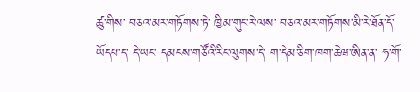ཚུ་གིས་ བཅའ་མར་གཏོགས་ཏེ་ ཁྱིམ་གུང་རེ་ལས་ བཅའ་མར་གཏོགས་མི་རེ་ཐོན་དོ་ཡོདཔ་ད་ དེ་ཡང་ དམངས་གཙོའི་རིང་ལུགས་དེ་ ག་དེམ་ཅིག་ཁག་ཆེཝ་ཨིན་ན་ ཧ་གོ་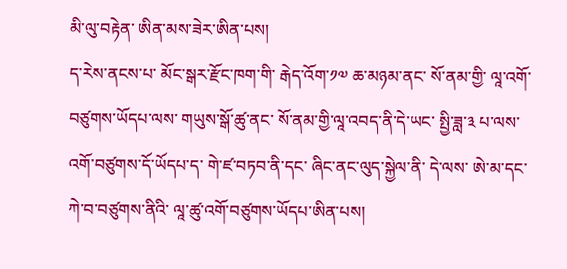མི་ལུ་བརྟེན་ ཨིན་མས་ཟེར་ཨིན་པས།
ད་རེས་ནངས་པ་ མོང་སྒར་རྫོང་ཁག་གི་ རྒེད་འོག་༡༧ ཆ་མཉམ་ནང་ སོ་ནམ་གྱི་ ལཱ་འགོ་བཙུགས་ཡོདཔ་ལས་ གཡུས་སྒོ་ཚུ་ནང་ སོ་ནམ་གྱི་ལཱ་འབད་ནི་དེ་ཡང་ སྤྱི་ཟླ་༣ པ་ལས་ འགོ་བཙུགས་དོ་ཡོདཔ་ད་ གེ་ཛ་བཏབ་ནི་དང་ ཞིང་ནང་ལུད་སྐྱེལ་ནི་ དེ་ལས་ ཨེ་མ་དང་ ཀེ་བ་བཙུགས་ནིའི་ ལཱ་ཚུ་འགོ་བཙུགས་ཡོདཔ་ཨིན་པས།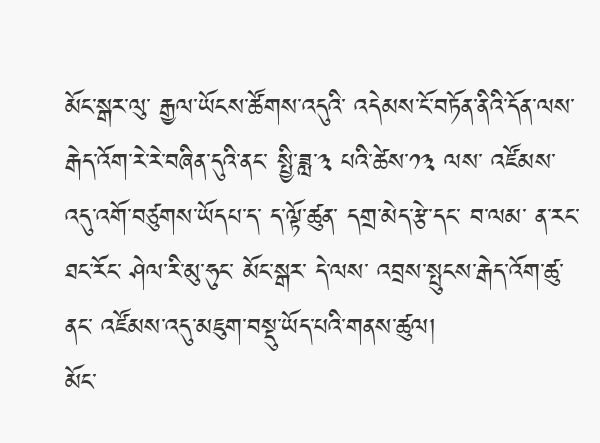མོང་སྒར་ལུ་ རྒྱལ་ཡོངས་ཚོགས་འདུའི་ འདེམས་ངོ་བཏོན་ནིའི་དོན་ལས་ རྒེད་འོག་རེ་རེ་བཞིན་དུའི་ནང་ སྤྱི་ཟླ་༣ པའི་ཚེས་༡༣ ལས་ འཛོམས་འདུ་འགོ་བཙུགས་ཡོདཔ་ད་ ད་ལྟོ་ཚུན་ དགྲ་མེད་རྩེ་དང་ བ་ལམ་ ན་རང་ ཐང་རོང་ ཤེལ་རི་མུ་ཧུང་ མོང་སྒར་ དེ་ལས་ འབྲས་སྤུངས་རྒེད་འོག་ཚུ་ནང་ འཛོམས་འདུ་མཇུག་བསྡུ་ཡོད་པའི་གནས་ཚུལ།
མོང་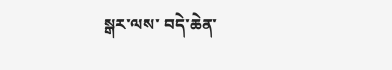སྒར་ལས་ བདེ་ཆེན་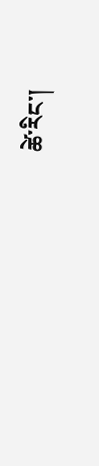ཚེ་རིང་།